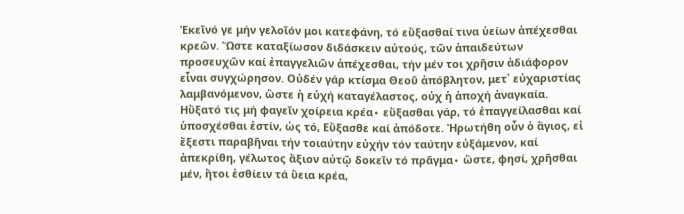Ἐκεῖνό γε μήν γελοῖόν μοι κατεφάνη, τό εὔξασθαί τινα ὑείων ἀπέχεσθαι κρεῶν. Ὥστε καταξίωσον διδάσκειν αὐτούς, τῶν ἀπαιδεύτων προσευχῶν καί ἐπαγγελιῶν ἀπέχεσθαι, τήν μέν τοι χρῆσιν ἀδιάφορον εἶναι συγχώρησον. Οὐδέν γάρ κτίσμα Θεοῦ ἀπόβλητον, μετ᾿ εὐχαριστίας λαμβανόμενον, ὥστε ἡ εὐχή καταγέλαστος, οὐχ ἡ ἀποχή ἀναγκαία.
Ηὔξατό τις μή φαγεῖν χοίρεια κρέα∙ εὔξασθαι γάρ, τό ἐπαγγείλασθαι καί ὑποσχέσθαι ἐστίν, ὡς τό, Εὔξασθε καί ἀπόδοτε. Ἠρωτήθη οὖν ὁ ἅγιος, εἰ ἔξεστι παραβῆναι τήν τοιαύτην εὐχήν τόν ταύτην εὐξάμενον, καί ἀπεκρίθη, γέλωτος ἄξιον αὐτῷ δοκεῖν τό πρᾶγμα∙ ὥστε, φησί, χρῆσθαι μέν, ἤτοι ἐσθίειν τά ὕεια κρέα,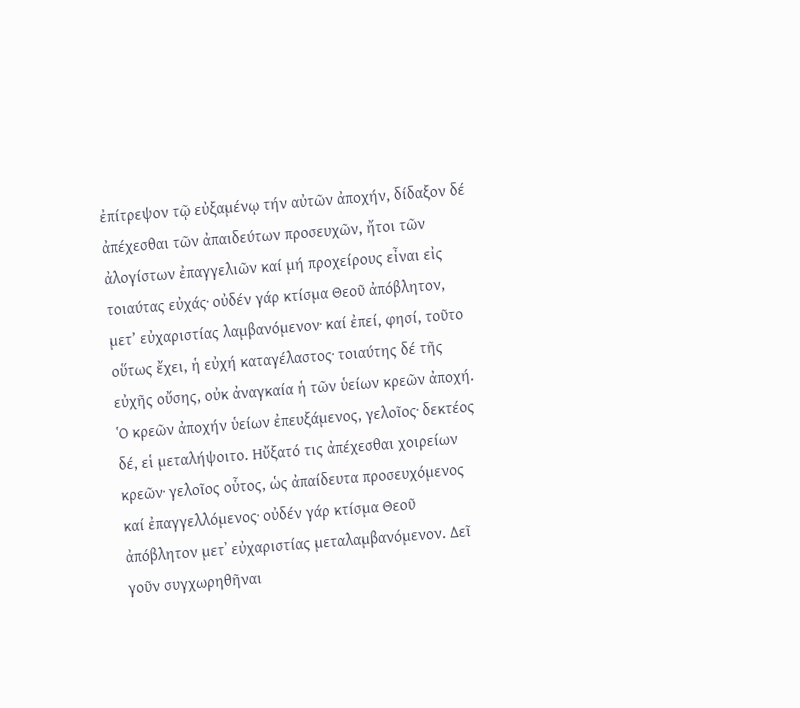ἐπίτρεψον τῷ εὐξαμένῳ τήν αὐτῶν ἀποχήν, δίδαξον δέ ἀπέχεσθαι τῶν ἀπαιδεύτων προσευχῶν, ἤτοι τῶν ἀλογίστων ἐπαγγελιῶν καί μή προχείρους εἶναι εἰς τοιαύτας εὐχάς∙ οὐδέν γάρ κτίσμα Θεοῦ ἀπόβλητον, μετ’ εὐχαριστίας λαμβανόμενον∙ καί ἐπεί, φησί, τοῦτο οὕτως ἔχει, ἡ εὐχή καταγέλαστος∙ τοιαύτης δέ τῆς εὐχῆς οὔσης, οὐκ ἀναγκαία ἡ τῶν ὑείων κρεῶν ἀποχή. Ὁ κρεῶν ἀποχήν ὑείων ἐπευξάμενος, γελοῖος∙ δεκτέος δέ, εἱ μεταλήψοιτο. Ηὔξατό τις ἀπέχεσθαι χοιρείων κρεῶν∙ γελοῖος οὗτος, ὡς ἀπαίδευτα προσευχόμενος καί ἐπαγγελλόμενος∙ οὐδέν γάρ κτίσμα Θεοῦ ἀπόβλητον μετ᾽ εὐχαριστίας μεταλαμβανόμενον. Δεῖ γοῦν συγχωρηθῆναι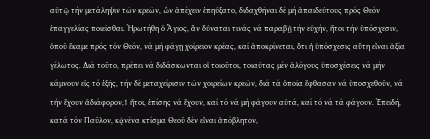αὐτῷ τήν μετάληψιν τῶν κρεῶν, ὧν ἀπέχειν ἐπηύξατο, διδαχθῆναι δέ μή ἀπαιδεύτους πρός Θεόν ἐπαγγελίας ποιεῖσθαι. Ἠρωτήθη ὁ Ἅγιος, ἂν δύναται τινάς νά παραβῇ τήν εὐχήν, ἤτοι τήν ὑπόσχεσιν, ὁποῦ ἔκαμε πρός τόν Θεόν, νά μή φάγῃ χοίρειον κρέας, καί ἀποκρίνεται, ὅτι ἡ ὑπόσχεσις αὕτη εἶναι ἀξία γέλωτος. Διά τοῦτο, πρέπει νά διδάσκωνται οἱ τοιοῦτοι, τοιαύτας μέν ἀλόγους ὑποσχέσεις νά μήν κάμνουν εἰς τό ἑξῆς, τήν δέ μεταχείρισιν τῶν χοιρείων κρεῶν, διά τά ὁποῖα ἔφθασαν νά ὑποσχεθοῦν, νά τήν ἔχουν ἀδιάφορον,1 ἤτοι, ἐπίσης νά ἔχουν, καί τό νά μή φάγουν αὐτά, καί τό νά τά φάγουν. Ἐπειδή, κατά τόν Παῦλον, κᾀνένα κτίσμα Θεοῦ δέν εἶναι ἀπόβλητον,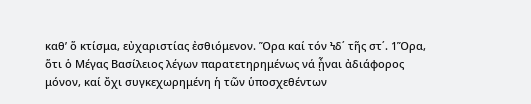καθ’ ὅ κτίσμα, εὐχαριστίας ἐσθιόμενον. Ὅρα καί τόν Ϟδ΄ τῆς στ΄. 1Ὅρα, ὅτι ὁ Μέγας Βασίλειος λέγων παρατετηρημένως νά ᾖναι ἀδιάφορος μόνον, καί ὄχι συγκεχωρημένη ἡ τῶν ὑποσχεθέντων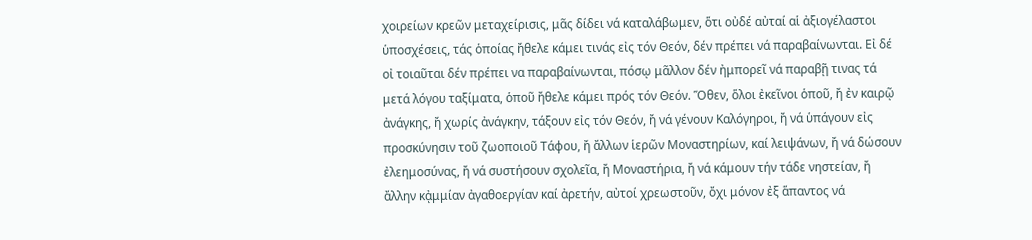χοιρείων κρεῶν μεταχείρισις, μᾶς δίδει νά καταλάβωμεν, ὅτι οὐδέ αὐταί αἱ ἀξιογέλαστοι ὑποσχέσεις, τάς ὁποίας ἤθελε κάμει τινάς εἰς τόν Θεόν, δέν πρέπει νά παραβαίνωνται. Εἰ δέ οἰ τοιαῦται δέν πρέπει να παραβαίνωνται, πόσῳ μᾶλλον δέν ἠμπορεῖ νά παραβῇ τινας τά μετά λόγου ταξίματα, ὁποῦ ἤθελε κάμει πρός τόν Θεόν. Ὅθεν, ὅλοι ἐκεῖνοι ὁποῦ, ἤ ἐν καιρῷ ἀνάγκης, ἤ χωρίς ἀνάγκην, τάξουν εἰς τόν Θεόν, ἤ νά γένουν Καλόγηροι, ἤ νά ὑπάγουν εἰς προσκύνησιν τοῦ ζωοποιοῦ Τάφου, ἤ ἄλλων ἱερῶν Μοναστηρίων, καί λειψάνων, ἤ νά δώσουν ἐλεημοσύνας, ἤ νά συστήσουν σχολεῖα, ἤ Μοναστήρια, ἤ νά κάμουν τήν τάδε νηστείαν, ἤ ἄλλην κᾀμμίαν ἀγαθοεργίαν καί ἀρετήν, αὐτοί χρεωστοῦν, ὄχι μόνον ἐξ ἅπαντος νά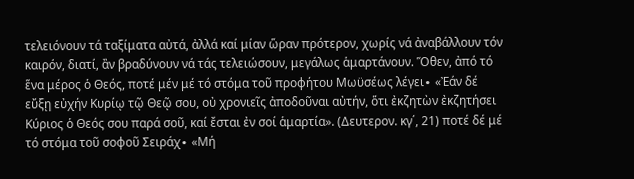τελειόνουν τά ταξίματα αὐτά, ἀλλά καί μίαν ὥραν πρότερον, χωρίς νά ἀναβάλλουν τόν καιρόν, διατί, ἂν βραδύνουν νά τάς τελειώσουν, μεγάλως ἁμαρτάνουν. Ὅθεν, ἀπό τό ἕνα μέρος ὁ Θεός, ποτέ μέν μέ τό στόμα τοῦ προφήτου Μωϋσέως λέγει∙ «Ἐάν δέ εὔξῃ εὐχήν Κυρίῳ τῷ Θεῷ σου, οὐ χρονιεῖς ἀποδοῦναι αὐτήν, ὅτι ἐκζητὼν ἐκζητήσει Κύριος ὁ Θεός σου παρά σοῦ, καί ἔσται ἐν σοί ἁμαρτία». (Δευτερον. κγ΄, 21) ποτέ δέ μέ τό στόμα τοῦ σοφοῦ Σειράχ∙ «Μή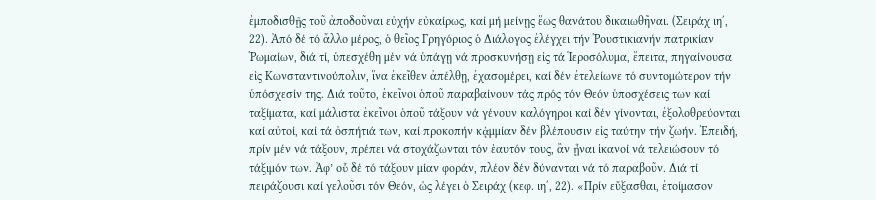ἐμποδισθῇς τοῦ ἀποδοῦναι εὐχήν εὐκαίρως, καί μή μείνῃς ἕως θανάτου δικαιωθῆναι. (Σειράχ ιη΄, 22). Ἀπό δέ τό ἄλλο μέρος, ὁ θεῖος Γρηγόριος ὁ Διάλογος ἐλέγχει τήν Ῥουστικιανήν πατρικίαν Ῥωμαίων, διά τί, ὑπεσχέθη μέν νά ὑπάγῃ νά προσκυνήσῃ εἰς τά Ἱεροσόλυμα, ἔπειτα, πηγαίνουσα εἰς Κωνσταντινούπολιν, ἵνα ἐκεῖθεν ἀπέλθῃ, ἐχασομέρει, καί δέν ἐτελείωνε τό συντομώτερον τήν ὑπόσχεσίν της. Διά τοῦτο, ἐκεῖνοι ὁποῦ παραβαίνουν τάς πρός τόν Θεόν ὑποσχέσεις των καί ταξίματα, καί μάλιστα ἐκεῖνοι ὁποῦ τάξουν νά γένουν καλόγηροι καί δέν γίνονται, ἐξολοθρεύονται καί αὐτοί, καί τά ὀσπήτιά των, καί προκοπήν κᾀμμίαν δέν βλέπουσιν εἰς ταύτην τήν ζωήν. Ἐπειδή, πρίν μέν νά τάξουν, πρέπει νά στοχάζωνται τόν ἑαυτόν τους, ἂν ᾖναι ἱκανοί νά τελειώσουν τό τάξιμόν των. Ἀφ’ οὗ δέ τό τάξουν μίαν φοράν, πλέον δέν δύνανται νά τό παραβοῦν. Διά τί πειράζουσι καί γελοῦσι τόν Θεόν, ὡς λέγει ὁ Σειράχ (κεφ. ιη΄, 22). «Πρίν εὔξασθαι, ἐτοίμασον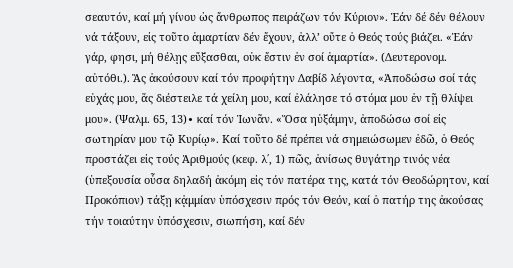σεαυτόν, καί μή γίνου ὡς ἄνθρωπος πειράζων τόν Κύριον». Ἐάν δέ δέν θέλουν νά τάξουν, εἰς τοῦτο ἁμαρτίαν δέν ἔχουν, ἀλλ’ οὔτε ὁ Θεός τούς βιάζει. «Ἐάν γάρ, φησι, μή θέλῃς εὔξασθαι, οὐκ ἔστιν ἐν σοί ἁμαρτία». (Δευτερονομ. αὐτόθι.). Ἂς ἀκούσουν καί τόν προφήτην Δαβίδ λέγοντα, «Ἀποδώσω σοί τάς εὐχάς μου, ἅς διέστειλε τά χείλη μου, καί ἐλάλησε τό στόμα μου ἐν τῇ θλίψει μου». (Ψαλμ. 65, 13)∙ καί τόν Ἰωνᾶν. «Ὅσα ηὐξάμην, ἀποδώσω σοί εἰς σωτηρίαν μου τῷ Κυρίῳ». Καί τοῦτο δέ πρέπει νά σημειώσωμεν ἐδῶ, ὁ Θεός προστάζει εἰς τούς Ἀριθμούς (κεφ. λ΄, 1) πῶς, ἀνίσως θυγάτηρ τινός νέα (ὑπεξουσία οὖσα δηλαδή ἀκόμη εἰς τόν πατέρα της, κατά τόν Θεοδώρητον, καί Προκόπιον) τάξῃ κᾀμμίαν ὑπόσχεσιν πρός τόν Θεόν, καί ὁ πατήρ της ἀκούσας τήν τοιαύτην ὑπόσχεσιν, σιωπήση, καί δέν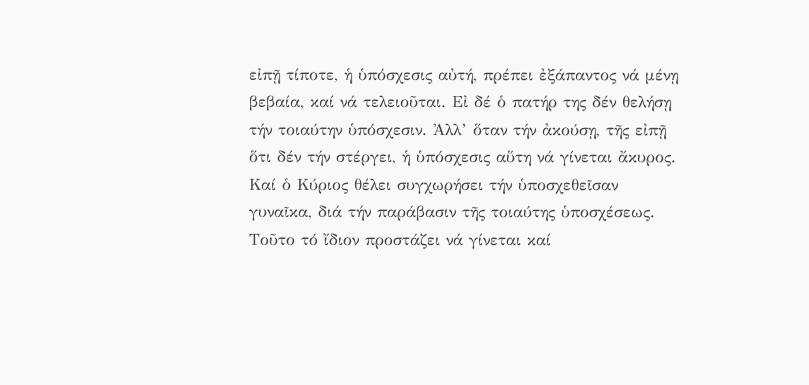εἰπῇ τίποτε, ἡ ὑπόσχεσις αὐτή, πρέπει ἐξάπαντος νά μένῃ βεβαία, καί νά τελειοῦται. Εἰ δέ ὁ πατήρ της δέν θελήσῃ τήν τοιαύτην ὑπόσχεσιν. Ἀλλ’ ὅταν τήν ἀκούσῃ, τῆς εἰπῇ ὅτι δέν τήν στέργει, ἡ ὑπόσχεσις αὕτη νά γίνεται ἄκυρος. Καί ὁ Κύριος θέλει συγχωρήσει τήν ὑποσχεθεῖσαν γυναῖκα, διά τήν παράβασιν τῆς τοιαύτης ὑποσχέσεως. Τοῦτο τό ἴδιον προστάζει νά γίνεται καί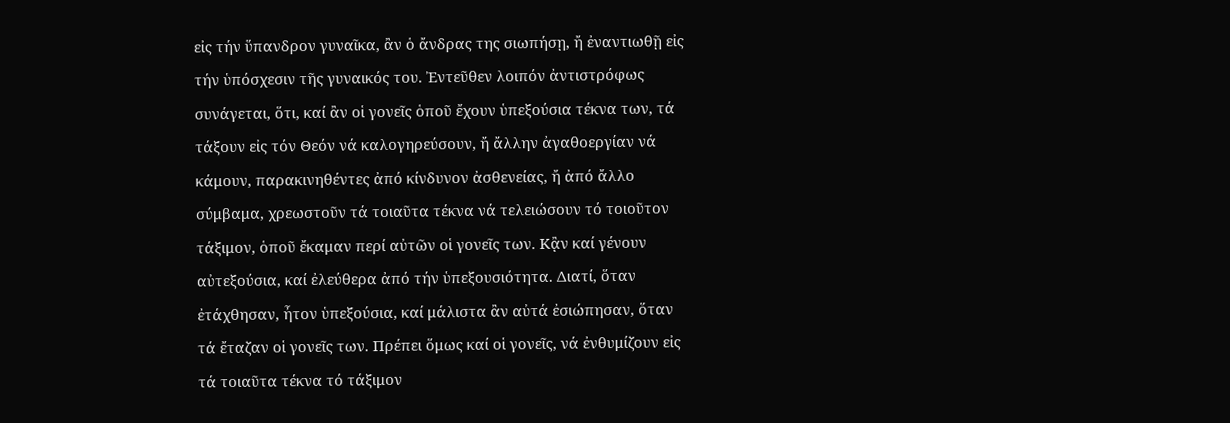εἰς τήν ὕπανδρον γυναῖκα, ἂν ὁ ἄνδρας της σιωπήσῃ, ἤ ἐναντιωθῇ εἰς τήν ὑπόσχεσιν τῆς γυναικός του. Ἐντεῦθεν λοιπόν ἀντιστρόφως συνάγεται, ὅτι, καί ἂν οἱ γονεῖς ὁποῦ ἔχουν ὑπεξούσια τέκνα των, τά τάξουν εἰς τόν Θεόν νά καλογηρεύσουν, ἤ ἄλλην ἀγαθοεργίαν νά κάμουν, παρακινηθέντες ἀπό κίνδυνον ἀσθενείας, ἤ ἀπό ἄλλο σύμβαμα, χρεωστοῦν τά τοιαῦτα τέκνα νά τελειώσουν τό τοιοῦτον τάξιμον, ὁποῦ ἔκαμαν περί αὐτῶν οἱ γονεῖς των. Κᾂν καί γένουν αὐτεξούσια, καί ἐλεύθερα ἀπό τήν ὑπεξουσιότητα. Διατί, ὅταν ἐτάχθησαν, ἦτον ὑπεξούσια, καί μάλιστα ἂν αὐτά ἐσιώπησαν, ὅταν τά ἔταζαν οἱ γονεῖς των. Πρέπει ὅμως καί οἱ γονεῖς, νά ἐνθυμίζουν εἰς τά τοιαῦτα τέκνα τό τάξιμον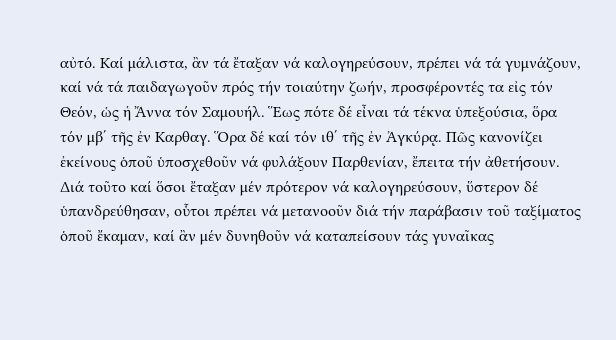αὐτό. Καί μάλιστα, ἂν τά ἔταξαν νά καλογηρεύσουν, πρέπει νά τά γυμνάζουν, καί νά τά παιδαγωγοῦν πρός τήν τοιαύτην ζωήν, προσφέροντές τα εἰς τόν Θεόν, ὡς ἡ Ἄννα τόν Σαμουήλ. Ἕως πότε δέ εἶναι τά τέκνα ὑπεξούσια, ὅρα τόν μβ΄ τῆς ἐν Καρθαγ. Ὅρα δέ καί τόν ιθ΄ τῆς ἐν Ἀγκύρᾳ. Πῶς κανονίζει ἐκείνους ὁποῦ ὑποσχεθοῦν νά φυλάξουν Παρθενίαν, ἔπειτα τήν ἀθετήσουν. Διά τοῦτο καί ὅσοι ἔταξαν μέν πρότερον νά καλογηρεύσουν, ὕστερον δέ ὑπανδρεύθησαν, οὗτοι πρέπει νά μετανοοῦν διά τήν παράβασιν τοῦ ταξίματος ὁποῦ ἔκαμαν, καί ἂν μέν δυνηθοῦν νά καταπείσουν τάς γυναῖκας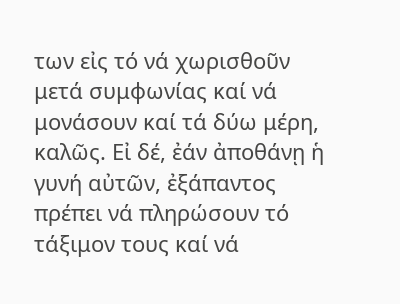των εἰς τό νά χωρισθοῦν μετά συμφωνίας καί νά μονάσουν καί τά δύω μέρη, καλῶς. Εἰ δέ, ἐάν ἀποθάνῃ ἡ γυνή αὐτῶν, ἐξάπαντος πρέπει νά πληρώσουν τό τάξιμον τους καί νά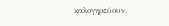καλογηρεύουν.